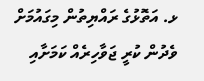ޅ. އަތޮޅުގެ ރައްޔިތުން މިގައުމަށް ވެދުން ކުރީ ޖަވާހިރެއް ކަމަށާއި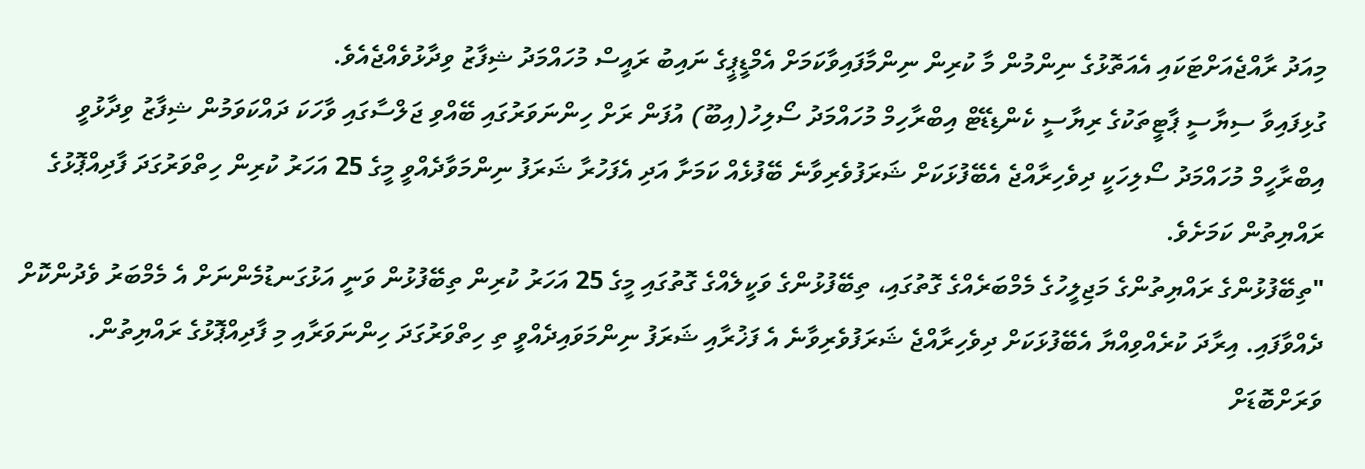މިއަދު ރާއްޖެއަށްޓަކައި އެއަތޮޅުގެ ނިންމުން މާ ކުރިން ނިންމާފައިވާކަމަށް އެމްޑީޕީގެ ނައިބު ރައީސް މުހައްމަދު ޝިފާޒު ވިދާޅުވެއްޖެއެވެ.
ގުޅިފައިވާ ސިޔާސީ ޕާޓީތަކުގެ ރިޔާސީ ކެންޑިޑޭޓް އިބްރާހިމް މުހައްމަދު ސޯލިހު(އިބޫ) އުފަން ރަށް ހިންނަވަރުގައި ބޭއްވި ޖަލްސާގައި ވާހަކަ ދައްކަވަމުން ޝިފާޒު ވިދާޅުވީ އިބްރާހީމް މުހައްމަދު ސޯލިހަކީ ދިވެހިރާއްޖެ އެބޭފުޅަކަށް ޝަރަފުވެރިވާނެ ބޭފުޅެއް ކަމަށާ އަދި އެފަހުރާ ޝަރަފު ނިންމަވާދެއްވީ މީގެ 25 އަހަރު ކުރިން ހިތްވަރުގަދަ ފާދިއްޕޮޅުގެ ރައްޔިތުން ކަމަށެވެ.
"ތިބޭފުޅުންގެ ރައްޔިތުންގެ މަޖިލީހުގެ މެމްބަރެއްގެ ގޮތުގައި، ތިބޭފުޅުންގެ ވަކީލެއްގެ ގޮތުގައި މީގެ 25 އަހަރު ކުރިން ތިބޭފުޅުން ވަނީ އަޅުގަނޑުމެންނަށް އެ މެމްބަރު ވެދުންކޮށް ދެއްވާފައި. އިރާދަ ކުރެއްވިއްޔާ އެބޭފުޅަކަށް ދިވެހިރާއްޖެ ޝަރަފުވެރިވާނެ އެ ފަޚުރާއި ޝަރަފު ނިންމަވައިދެއްވީ ތި ހިތްވަރުގަދަ ހިންނަވަރާއި މި ފާދިއްޕޮޅުގެ ރައްޔިތުން. ވަރަށްބޮޑަށް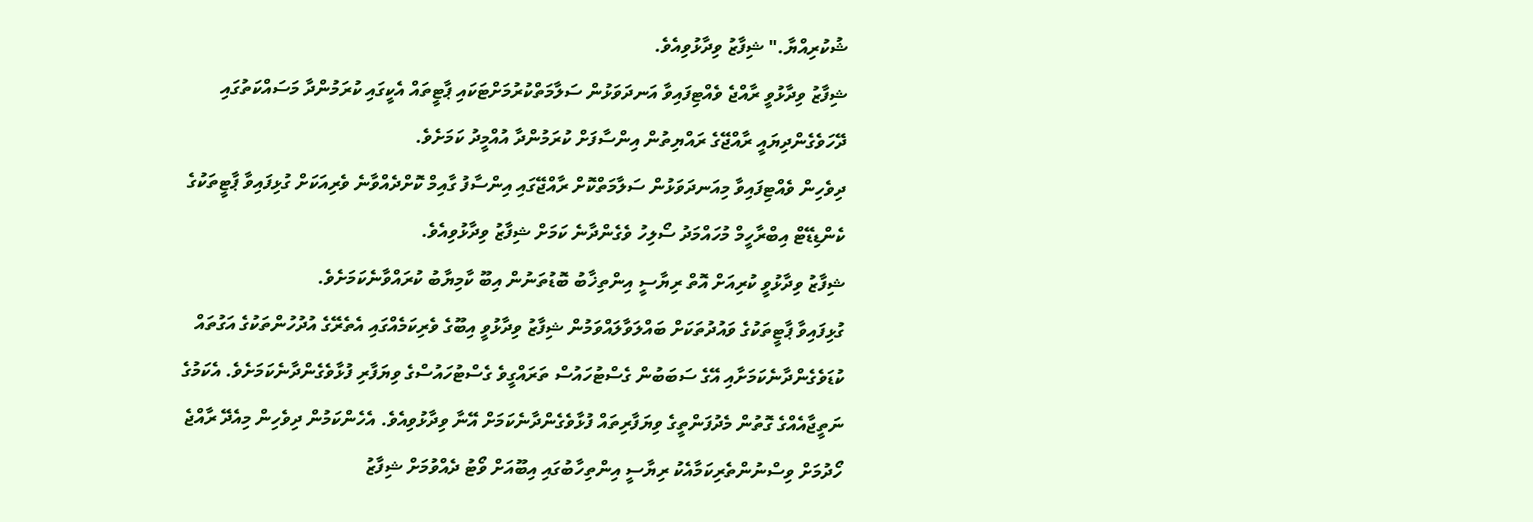ޝުކުރިއްޔާ." ޝިފާޒު ވިދާޅުވިއެވެ.
ޝިފާޒު ވިދާޅުވީ ރާއްޖެ ވެއްޓިފައިވާ އަނދަވަޅުން ސަލާމަތްކުރުމަށްޓަކައި ޕާޓީތައް އެކީގައި ކުރަމުންދާ މަސައްކަތުގައި ދޭހަވެގެންދިޔައީ ރާއްޖޭގެ ރައްޔިތުން އިންސާފަށް ކުރަމުންދާ އުއްމީދު ކަމަށެވެ.
ދިވެހިން ވެއްޓިފައިވާ މިއަނދަވަޅުން ސަލާމަތްކޮށް ރާއްޖޭގައި އިންސާފު ގާއިމް ކޮށްދެއްވާނެ ވެރިއަކަށް ގުޅިފައިވާ ޕާޓީތަކުގެ ކެންޑިޑޭޓް އިބްރާހީމް މުހައްމަދު ސޯލިހު ވެގެންދާނެ ކަމަށް ޝިފާޒު ވިދާޅުވިއެވެ.
ޝިފާޒު ވިދާޅުވީ ކުރިއަށް އޮތް ރިޔާސީ އިންތިޚާބު ބޮޑުތަނުން އިބޫ ކާމިޔާބު ކުރައްވާނެކަމަށެވެ.
ގުޅިފައިވާ ޕާޓީތަކުގެ ވައުދުތަކަށް ބައްލަވާލައްވަމުން ޝިފާޒު ވިދާޅުވީ އިބޫގެ ވެރިކަމެއްގައި އެތެރޭގެ އުދުހުންތަކުގެ އަގުތައް ކުޑަވެގެންދާނެކަމަށާއި އޭގެ ސަބަބުން ގެސްޓުހައުސް ތަރައްގީވެ ގެސްޓުހައުސްގެ ވިޔަފާރި ފުޅާވެގެންދާނެކަމަށެވެ. އެކަމުގެ ނަތީޖާއެއްގެ ގޮތުން މެދުފަންތީގެ ވިޔަފާރިތައް ފުޅާވެގެންދާނެކަމަށް އޭނާ ވިދާޅުވިއެވެ. އެހެންކަމުން ދިވެހިން މިއެދޭ ރާއްޖެ ހޯދުމަށް ވިސްނުންތެރިކަމާއެކު ރިޔާސީ އިންތިހާބުގައި އިބޫއަށް ވޯޓު ދެއްވުމަށް ޝިފާޒު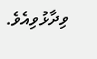ވިދާޅުވިއެވެ.